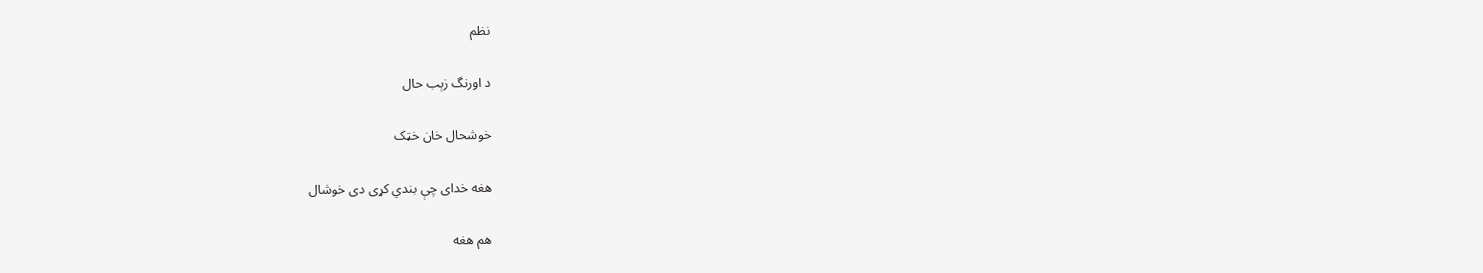نظم

د اورنگ زېب حال

خوشحال خان خټک

هغه خدای چې بندي کړی دی خوشال

هم هغه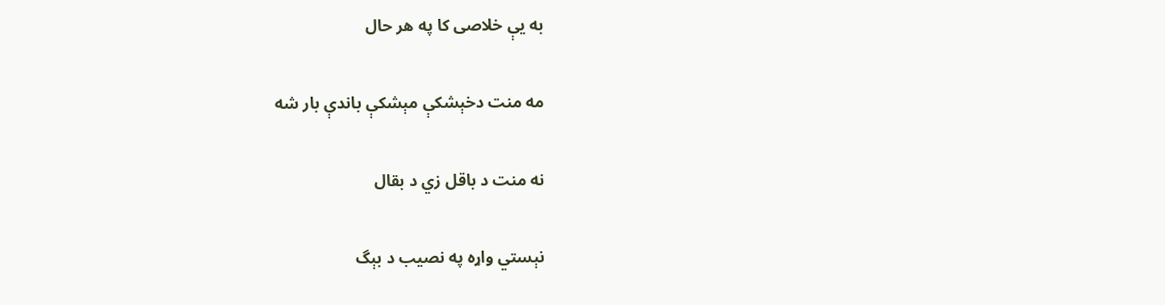به يې خلاصی کا په هر حال

مه منت دخېشکې مېشکې باندې بار شه

نه منت د باقل زي د بقال

نېستي واړه په نصيب د بېگ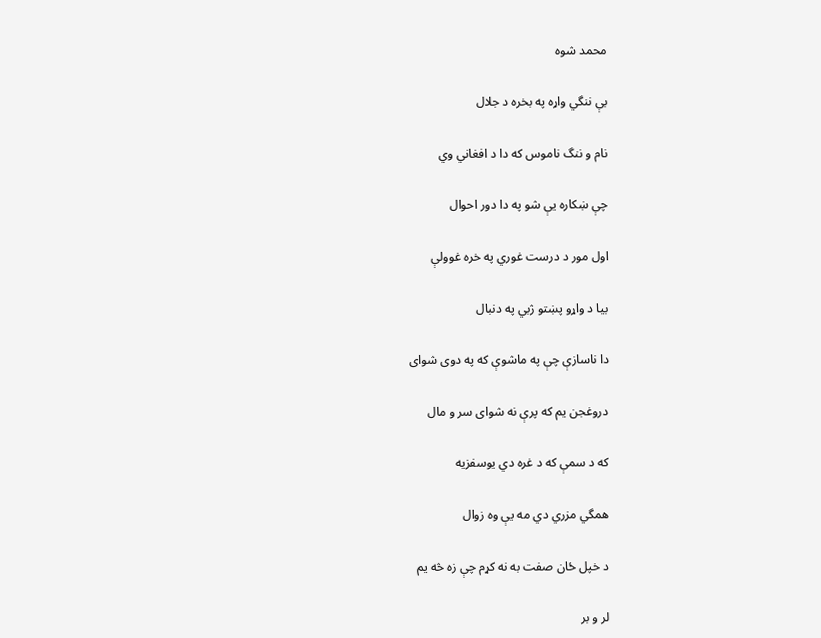محمد شوه

بې ننگي واړه په بخره د جلال

نام و ننگ ناموس که دا د افغاني وي

چې ښکاره يې شو په دا دور احوال

اول مور د درست غوري په خره غوولې

بيا د واړو پښتو ژبي په دنبال

دا ناسازې چې په ماشوې که په دوی شوای

دروغجن يم که پرې نه شوای سر و مال

که د سمې که د غره دي يوسفزيه

همگي مزري دي مه يې وه زوال

د خپل ځان صفت به نه کړم چې زه څه يم

لر و بر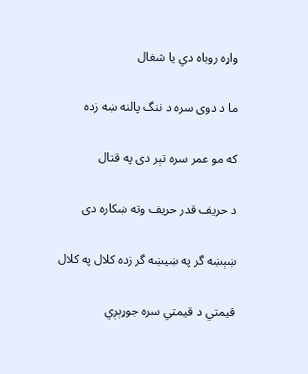واړه روباه دي يا شغال

ما د دوی سره د ننگ پالنه ښه زده

که مو عمر سره تېر دی په قتال

د حريف قدر حريف وته ښکاره دی

ښېښه گر په ښيښه گر زده کلال په کلال

قيمتي د قيمتي سره جوړېږي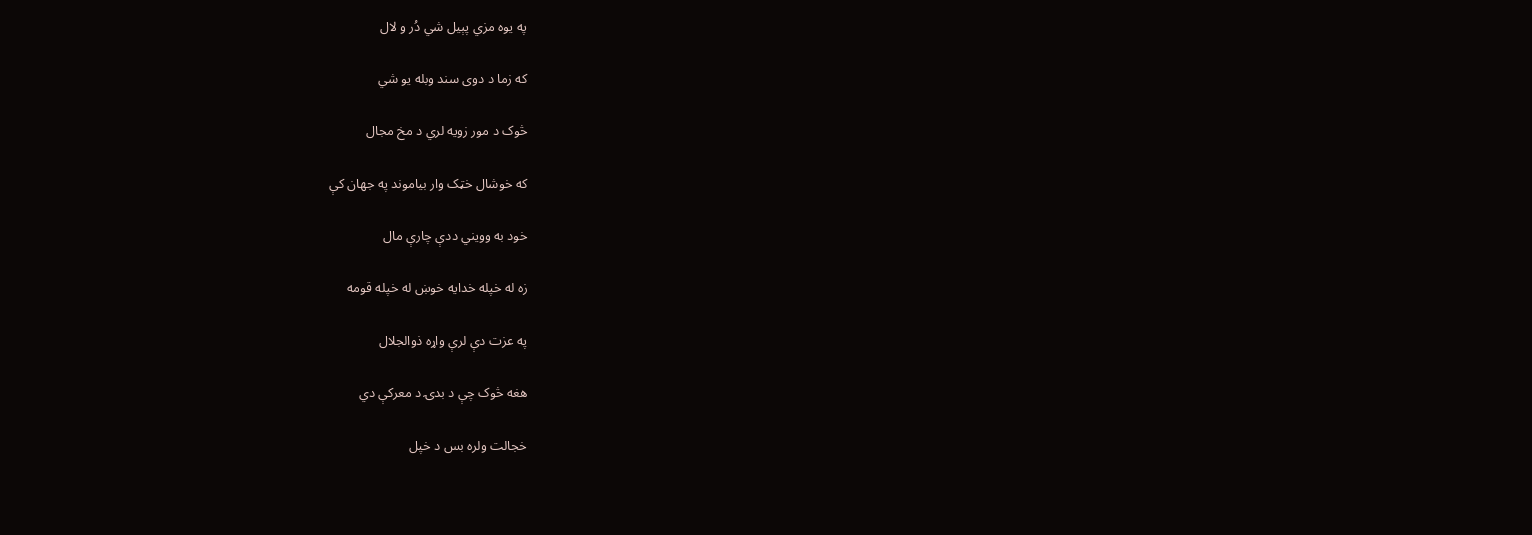په يوه مزي پېيل شي دُر و لال

که زما د دوی سند وبله يو شي

څوک د مور زويه لري د مخ مجال

که خوشال خټک وار بياموند په جهان کې

خود به وويني ددې چارې مال

زه له خپله خدايه خوښ له خپله قومه

په عزت دې لرې واړه ذوالجلال

هغه څوک چې د بدۍ د معرکې دي

خجالت ولره بس د خپل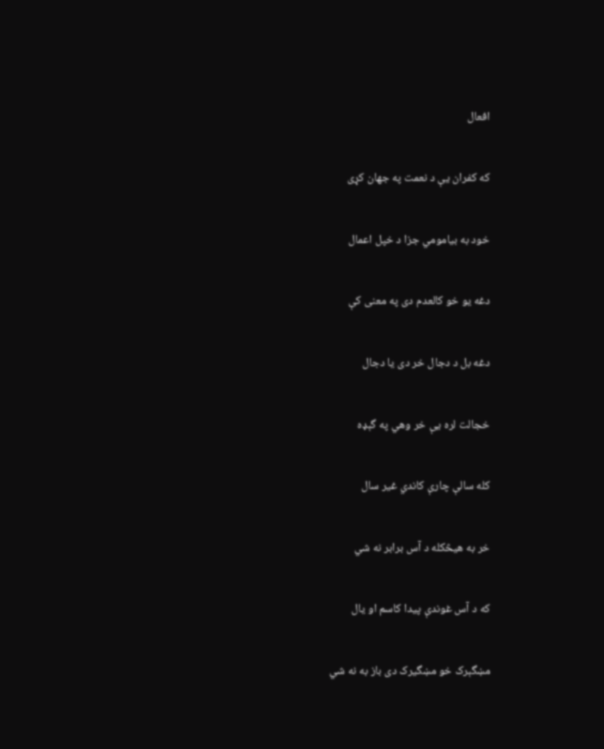افعال

که کفران يې د نعمت په جهان کړی

خود به بيامومي جزا د خپل اعمال

دغه يو خو کالعدم دی په معنی کې

دغه بل د دجال خر دی يا دجال

خجالت لره يې خر وهي په گېډه

کله سالې چارې کاندي غير سال

خر به هيڅکله د آس برابر نه شي

که د آس غوندې پيدا کاسم او يال

مښگېرک خو مښگيرک دی باز به نه شي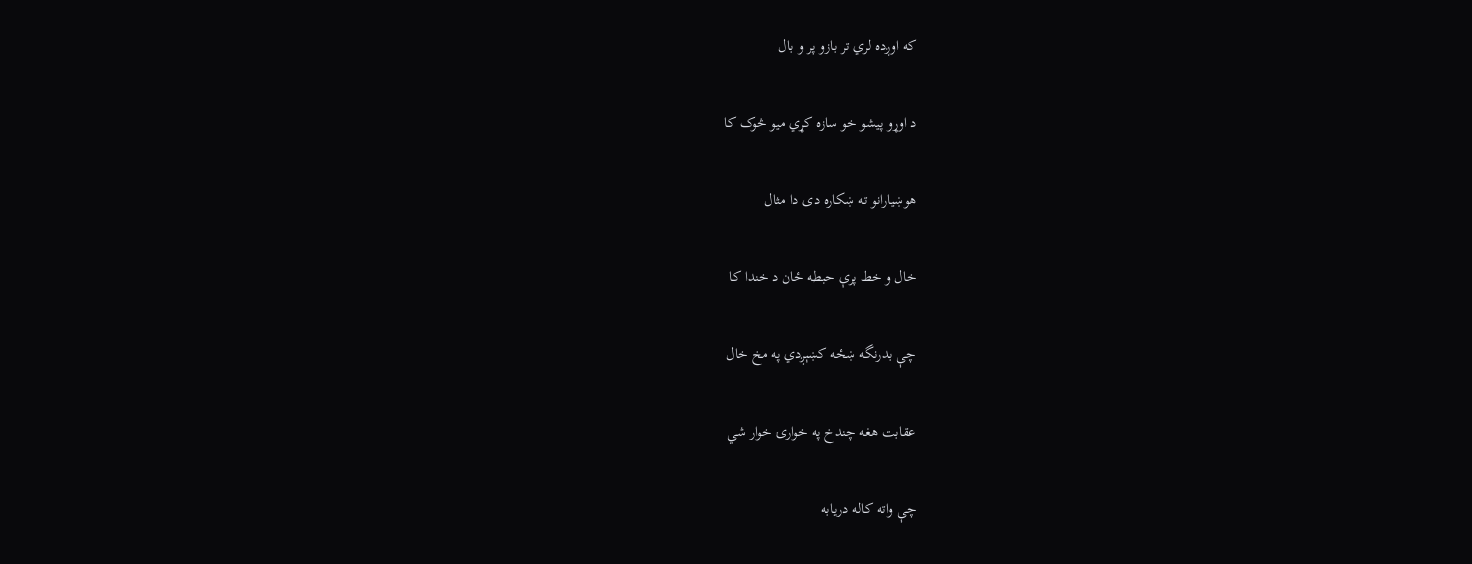که اوږده لري تر بازو پر و بال

د اوړو پيشو خو سازه کړي ميو څوک کا

هوښيارانو ته ښکاره دی دا مثال

خال و خط پرې حبطه ځان د خندا کا

چې بدرنگه ښځه کښېږدي په مخ خال

عقابت هغه چندخ په خوارۍ خوار شي

چې واته کاله دريابه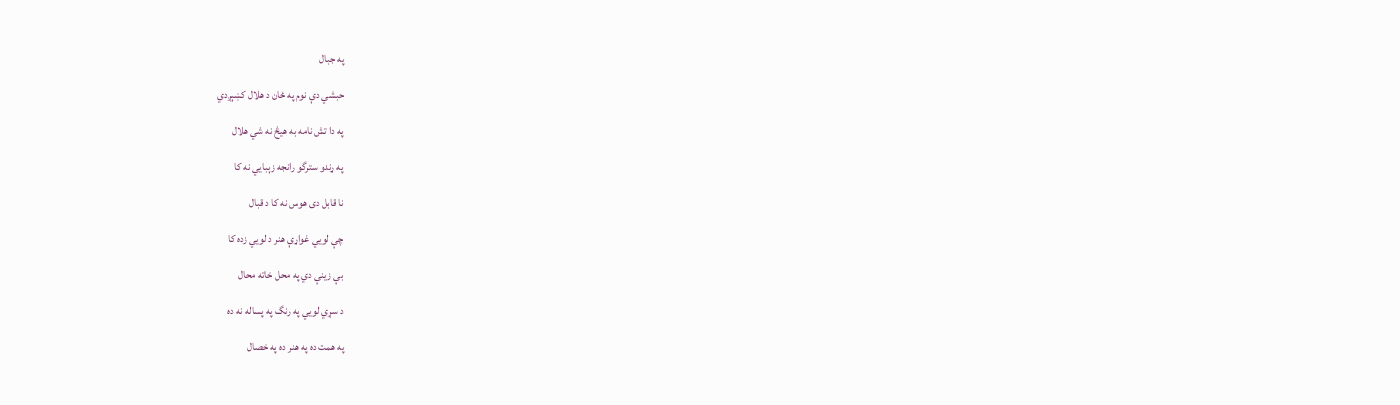په جبال

حبشي دې نوم په ځان د هلال کښېږدي

په دا تش نامه به هيڅ نه شي هلال

په ړندو سترگو رانجه زېبايي نه کا

نا قابل دی هوس نه کا د قبال

چې لويي غواړې هنر د لويي زده کا

بې زينې دي په محل خاته محال

د سړي لويي په رنگ په پساله نه ده

په همت ده په هنر ده په خصال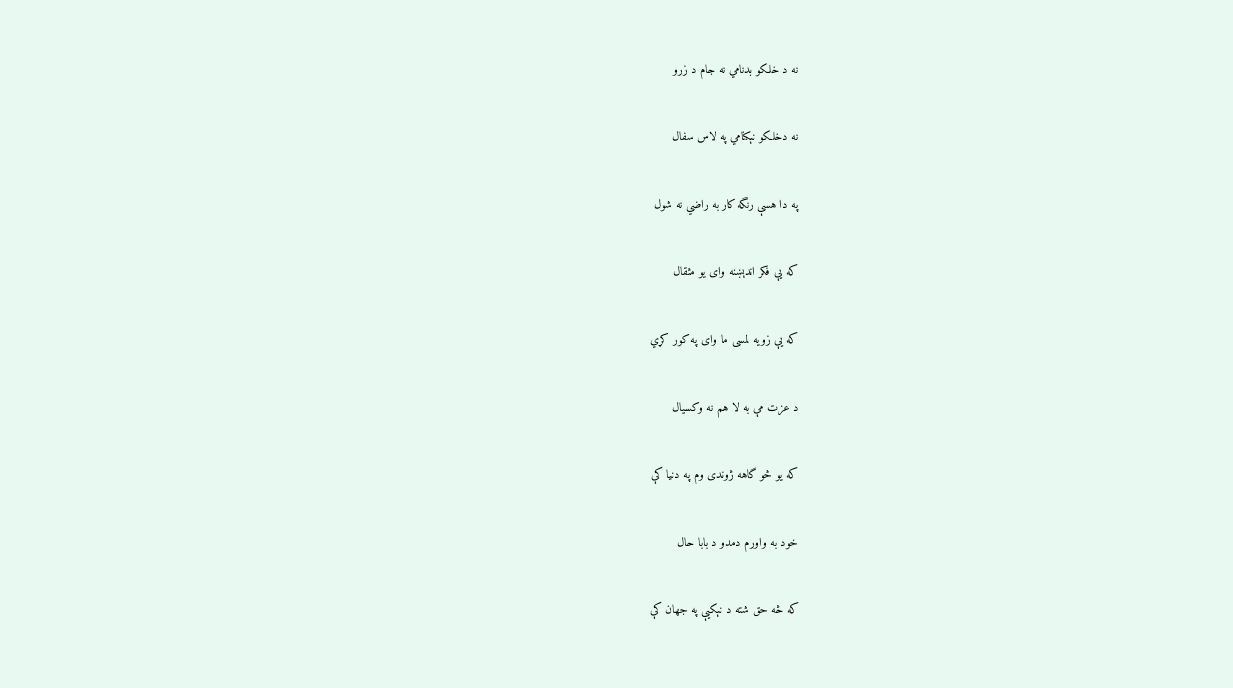نه د خلکو بدنامي نه جام د زرو

نه دخلکو نېکنامي په لاس سفال

په دا هسې رنگه کار به راضي نه شول

که يې فکر اندېښنه وای يو مثقال

که يې زويه لمسی ما وای په کور کړي

د عزت مې به لا هم نه وکسيال

که يو څو گاهه ژوندی وم په دنيا کې

خود به واورم دمدو د بابا حال

که څه حق شته د نېکيې په جهان کې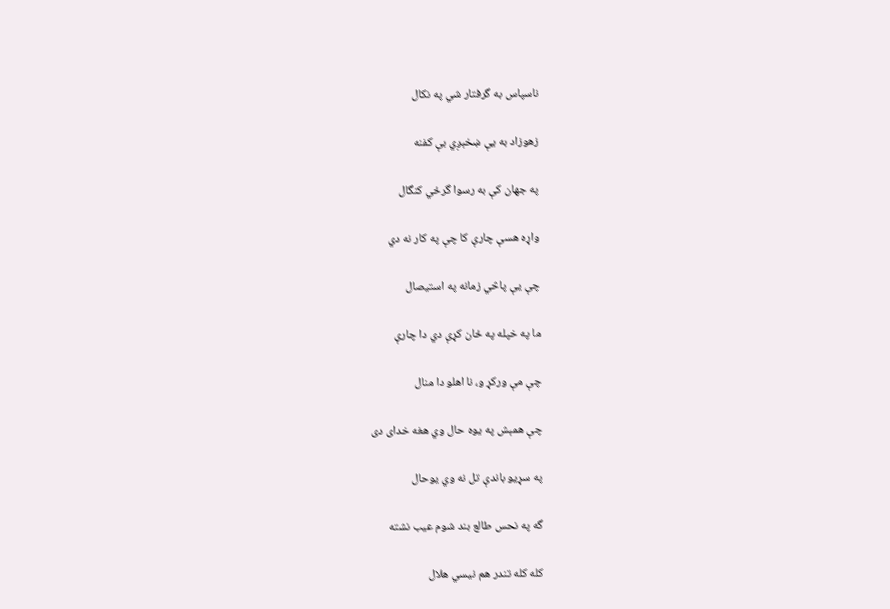ناسپاس به گرفتار شي په نکال

زهوزاد به يې ښخېږي بې کفنه

په جهان کې به رسوا گرځي کنگال

واړه هسې چارې کا چې په کار نه دي

چې يې پاڅي زمانه په استيصال

ما په خپله په ځان کړې دي دا چارې

چې مې ورکړ و، نا اهلو دا منال

چې همېش په يوه حال وي هغه خدای دی

په سړيو باندې تل نه وي يوحال

گه په نحس طالع بند شوم عيب نشته

کله کله تندر هم نيسي هلال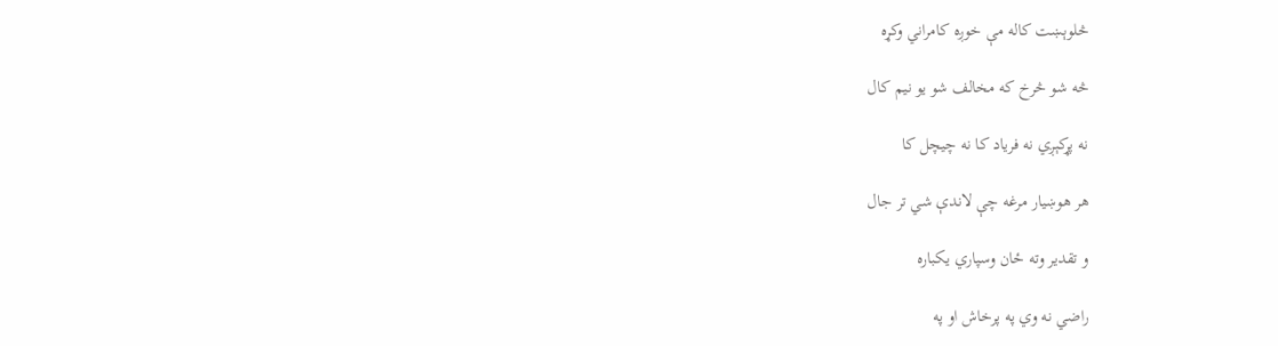څلوېښت کاله مې خوږه کامراني وکړه

څه شو څرخ که مخالف شو يو نيم کال

نه پړکېږي نه فرياد کا نه چيچل کا

هر هوښيار مرغه چې لاندې شي تر جال

و تقدير وته ځان وسپاري يکباره

راضي نه وي په پرخاش او په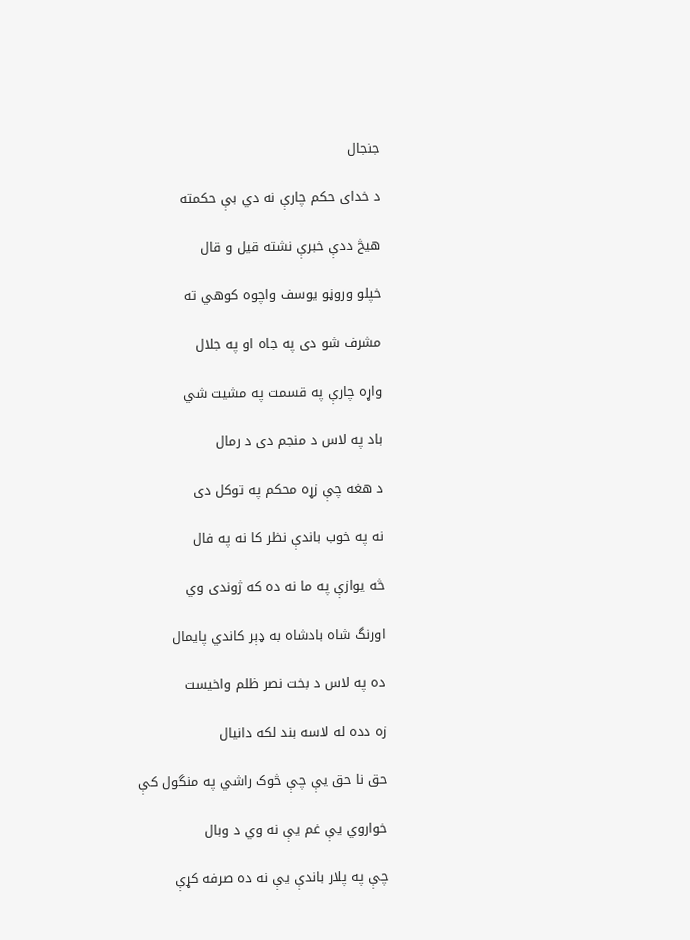جنجال

د خدای حکم چارې نه دي بې حکمته

هيڅ ددې خبرې نشته قيل و قال

خپلو وروڼو يوسف واچوه کوهي ته

مشرف شو دی په جاه او په جلال

واړه چارې په قسمت په مشيت شي

باد په لاس د منجم دی د رمال

د هغه چې زړه محکم په توکل دی

نه په خوب باندې نظر کا نه په فال

څه يوازې په ما نه ده که ژوندی وي

اورنگ شاه بادشاه به ډېر کاندي پايمال

ده په لاس د بخت نصر ظلم واخيست

زه دده له لاسه بند لکه دانيال

حق نا حق يې چې څوک راشي په منگول کې

خواروي يې غم يې نه وي د وبال

چې په پلار باندې يې نه ده صرفه کړې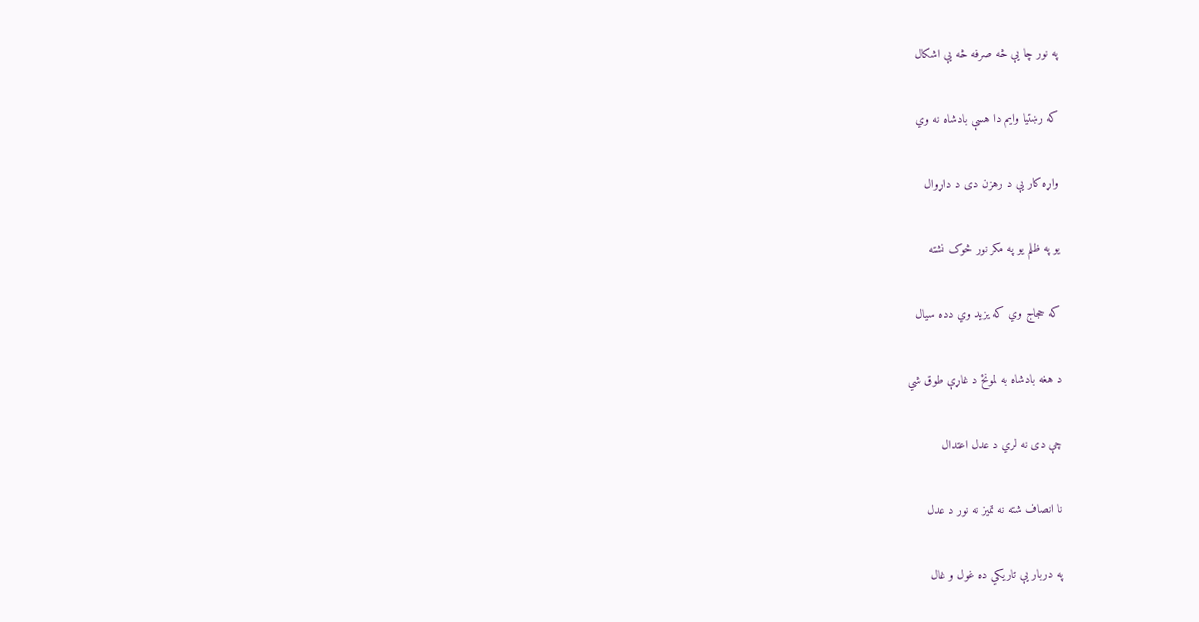په نور چا يې څه صرفه څه يې اشکال

که رښتيا وايم دا هسې بادشاه نه وي

واړه کار يې د رهزن دی د داړوال

يو په ظلم يو په مکر نور څوک نشته

که حجاج وي که يزيد وي دده سيال

د هغه بادشاه به لمونځ د غاړې طوق شي

چې دی نه لري د عدل اعتدال

نا انصاف شته نه تميز نه نور د عدل

په دربار يې تاريکي ده غول و غال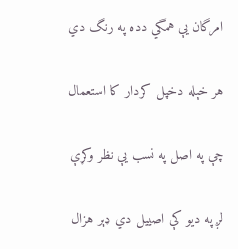امرگان يې همگي دده په رنگ دي

هر خېله دخپل کردار کا استعمال

چې په اصل په نسب يې نظر وکړې

لږ په ديو کې اصييل دي ډېر هزال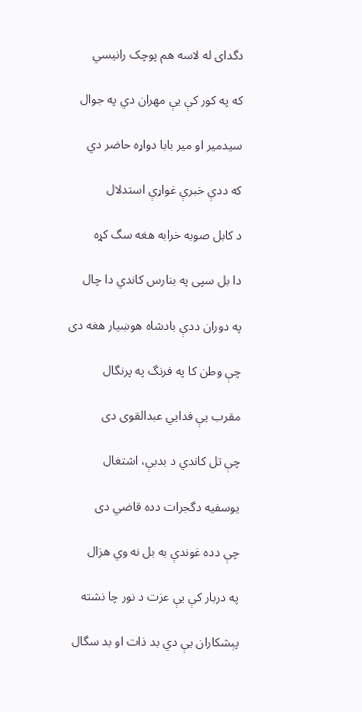دگدای له لاسه هم پوچک رانيسي

که په کور کې يې مهران دي په جوال

سيدمير او مير بابا دواړه حاضر دي

که ددې خبرې غواړې استدلال

د کابل صوبه خرابه هغه سگ کړه

دا بل سپی په بنارس کاندي دا چال

په دوران ددې بادشاه هوښيار هغه دی

چې وطن کا په فرنگ په پرنگال

مقرب يې فدايي عبدالقوی دی

چې تل کاندي د بدبې، اشتغال

يوسفيه دگجرات دده قاضي دی

چې دده غوندې به بل نه وي هزال

په دربار کې يې عزت د نور چا نشته

پېشکاران يې دي بد ذات او بد سگال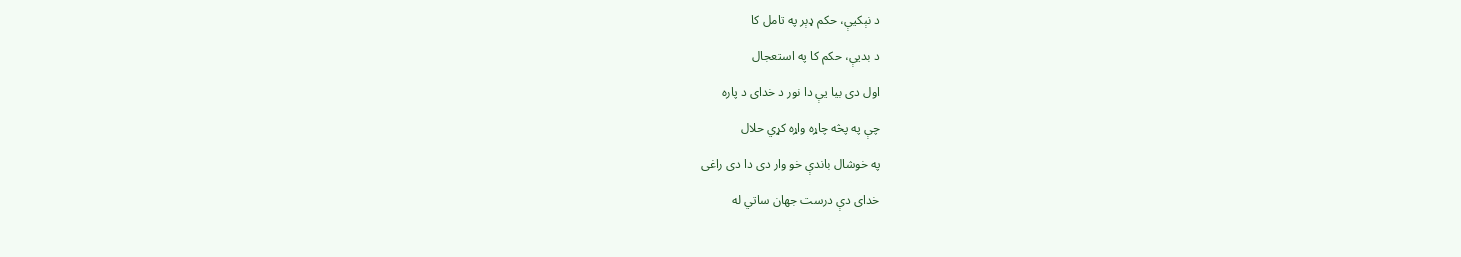د نېکيې، حکم ډېر په تامل کا

د بديې، حکم کا په استعجال

اول دی بيا يې دا نور د خدای د پاره

چې په پڅه چاړه واړه کړي حلال

په خوشال باندې خو وار دی دا دی راغی

خدای دې درست جهان ساتي له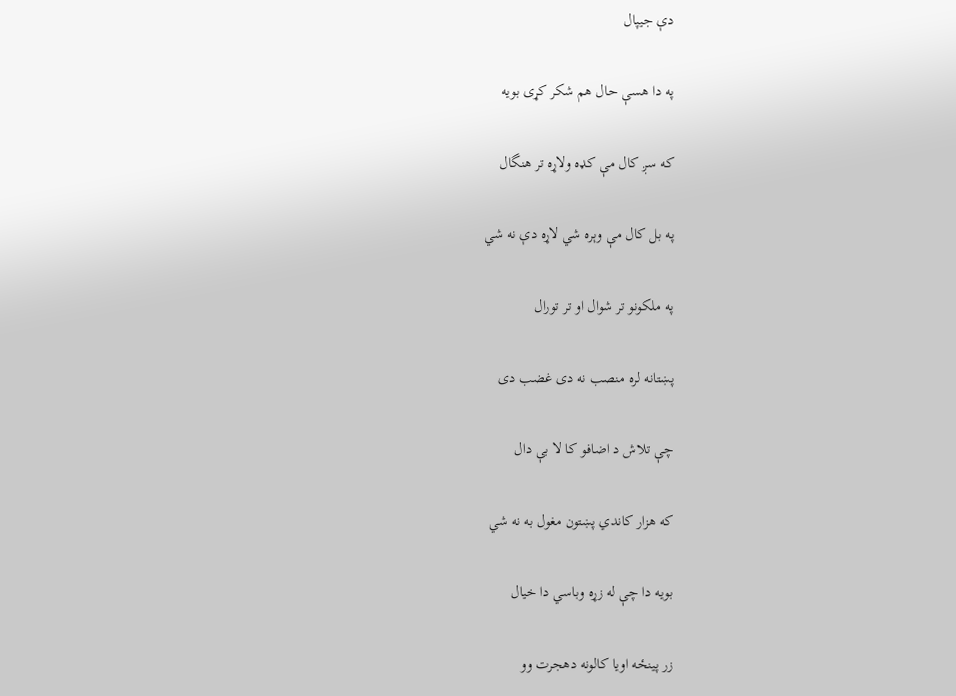دې جيپال

په دا هسې حال هم شکر کړی بويه

که سږ کال مې کډه ولاړه تر هنگال

په بل کال مې وېره شي لاړه دې نه شي

په ملکونو تر شوال او تر تورال

پښتانه لره منصب نه دی غضب دی

چې تلاش د اضافو کا لا بې دال

که هزار کاندي پښتون مغول به نه شي

بويه دا چې له زړه وباسي دا خيال

زر پينځه اويا کالونه دهجرت وو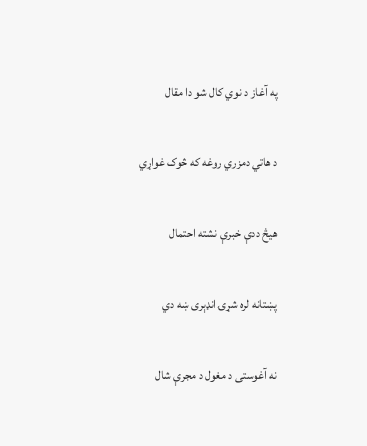په آغاز د نوي کال شو دا مقال

د هاتي دمزري روغه که څوک غواړي

هيڅ ددې خبرې نشته احتمال

پښتانه لره شړۍ انډېری ښه دي

نه آغوستی د مغول د مجرې شال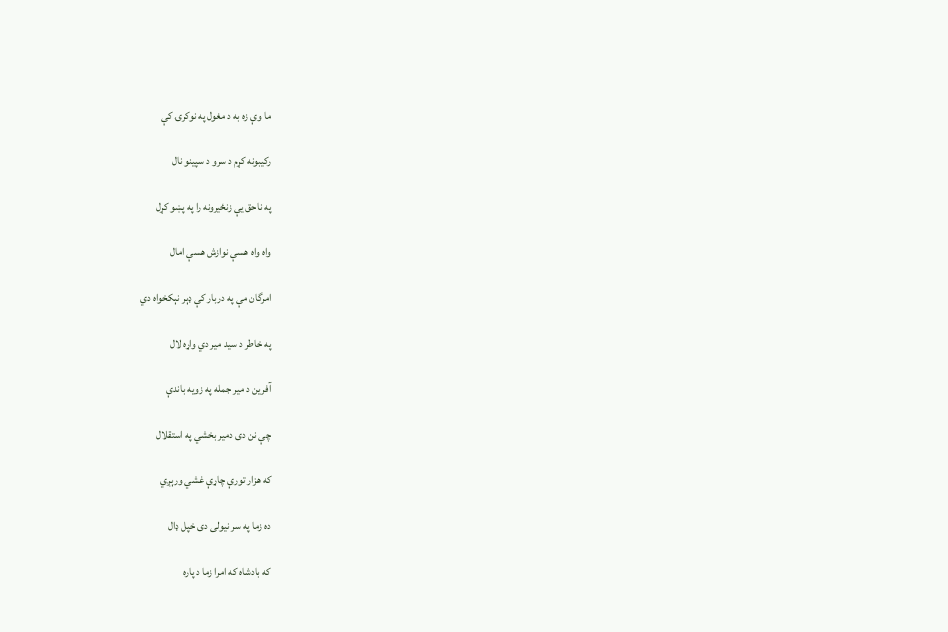ما وې زه به د مغول په نوکرۍ کې

رکيبونه کړم د سرو د سپينو نال

په ناحق يې زنځيرونه را په پښو کړل

واه واه هسې نوازش هسې امال

امرگان مې په دربار کې ډېر نېکخواه دي

په خاطر د سيد مير دي واړه لال

آفرين د مير جمله په زويه باندې

چې نن دی دمير بخشي په استقلال

که هزار تورې چاړې غشي ورېږي

ده زما په سر نيولی دی خپل ډال

که بادشاه که امرا زما د پاره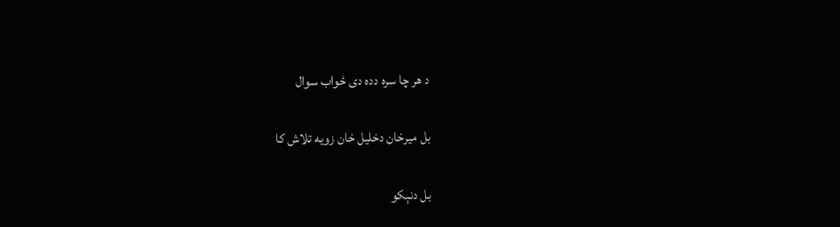د هر چا سره دده دی ځواب سوال

بل ميرخان دخليل خان زويه تلاش کا

بل دنېکو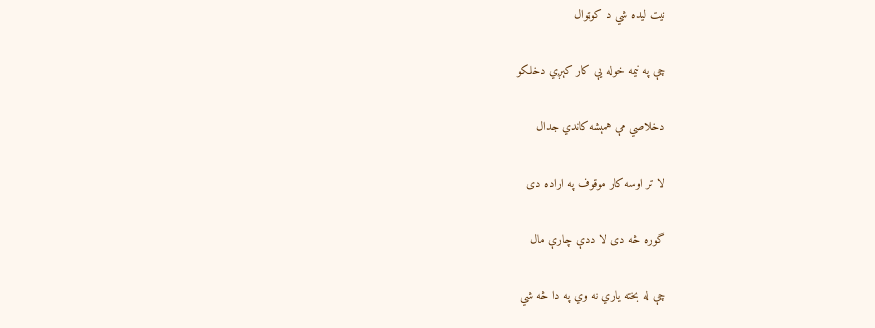نيت ليده شي د کوټوال

چې په نيمه خوله يې کار کېږي دخلکو

دخلاصي مې همېشه کاندي جدال

لا تر اوسه کار موقوف په اراده دی

گوره څه دی لا ددې چارې مال

چې له بخته ياري نه وي په دا څه شي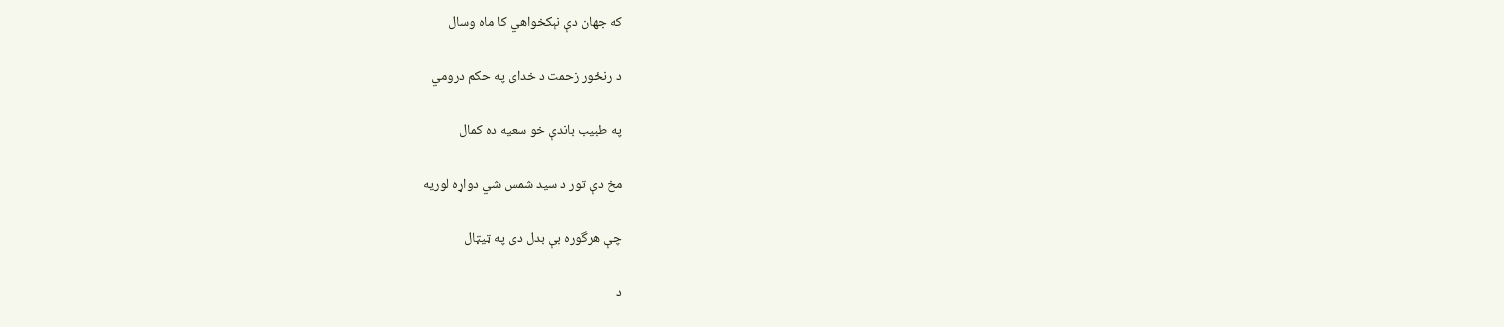که جهان دې نېکخواهي کا ماه وسال

د رنځور زحمت د خدای په حکم درومي

په طبيب باندې خو سعيه ده کمال

مخ دې تور د سيد شمس شي دواړه لوريه

چې هرگوره بې بدل دی په ټيټال

د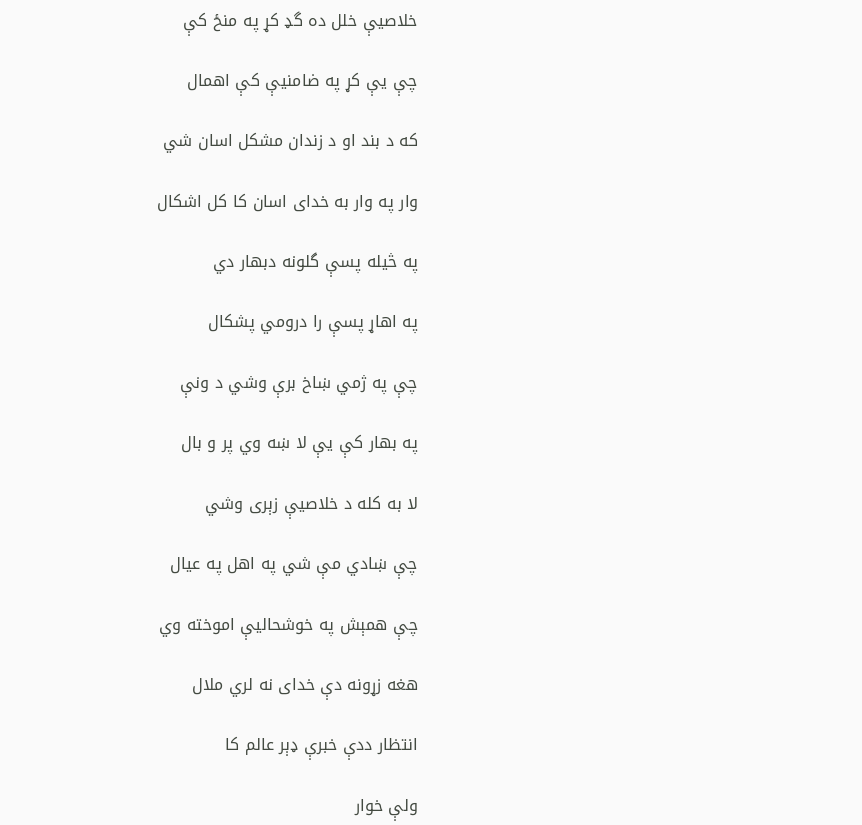خلاصيې خلل ده گډ کړ په منځ کې

چې يې کړ په ضامنيې کې اهمال

که د بند او د زندان مشکل اسان شي

وار په وار به خدای اسان کا کل اشکال

په څيله پسې گلونه دبهار دي

په اهاړ پسې را درومي پشکال

چې په ژمي ښاخ برې وشي د ونې

په بهار کې يې لا ښه وي پر و بال

لا به کله د خلاصيې زېری وشي

چې ښادي مې شي په اهل په عيال

چې همېش په خوشحاليې اموخته وي

هغه زړونه دې خدای نه لري ملال

انتظار ددې خبرې ډېر عالم کا

ولې خوار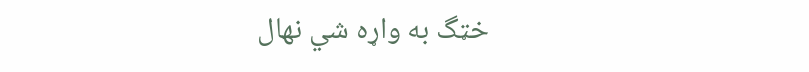خټگ به واړه شي نهال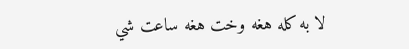لا به کله هغه وخت هغه ساعت شي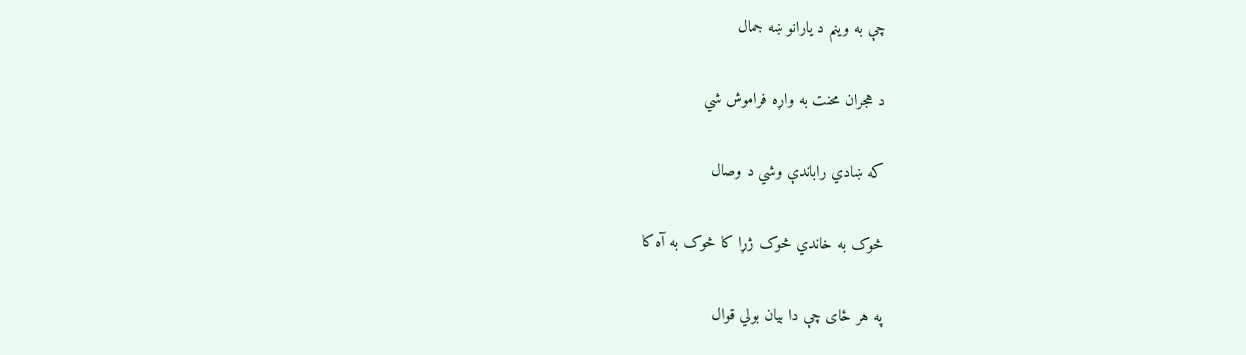چې به وينم د يارانو ښه جمال

د هجران محنت به واړه فراموش شي

که ښادي راباندې وشي د وصال

څوک به خاندي څوک ژړا کا څوک به آه کا

په هر ځای چې دا بيان بولي قوال